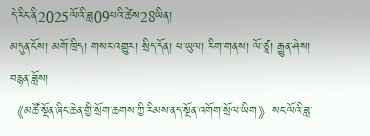དེ་རིང་ནི2025ལོའི་ཟླ09པའི་ཚེས28ཡིན།
མདུན་ངོས། མགོ་ཁྲིད། གསར་འགྱུར། སྲིད་དོན། ཕ་ཡུལ། རིག་གནས། ལོ་ཙཱ། རྒྱུན་ཤེས། བརྙན་ཟློས།
《མཚོ་སྔོན་ཞིང་ཆེན་གྱི་སྲོག་ཆགས་ཀྱི་རིམས་ནད་སྔོན་འགོག་སྲོལ་ཡིག》སང་ལོའི་ཟླ་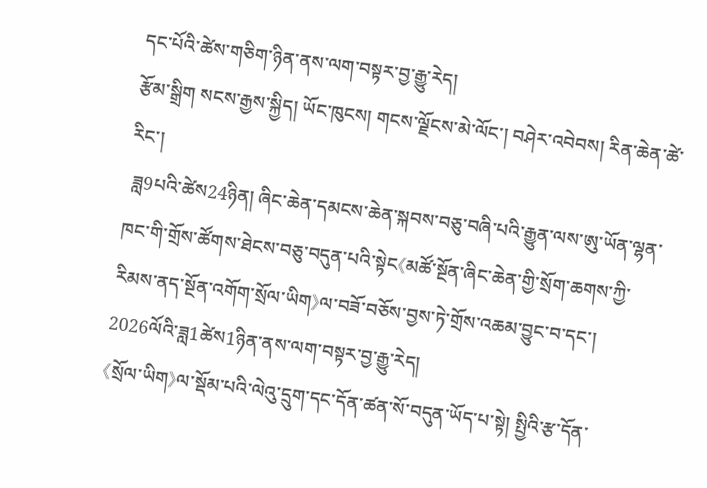དང་པོའི་ཚེས་གཅིག་ཉིན་ནས་ལག་བསྟར་བྱ་རྒྱུ་རེད།
རྩོམ་སྒྲིག སངས་རྒྱས་སྐྱིད། ཡོང་ཁུངས། གངས་ལྗོངས་མེ་ལོང་། བཤེར་འབེབས། རིན་ཆེན་ཚེ་རིང་།
 ཟླ9པའི་ཚེས24ཉིན། ཞིང་ཆེན་དམངས་ཆེན་སྐབས་བཅུ་བཞི་པའི་རྒྱུན་ལས་ཨུ་ཡོན་ལྷན་ཁང་གི་གྲོས་ཚོགས་ཐེངས་བཅུ་བདུན་པའི་སྟེང《མཚོ་སྔོན་ཞིང་ཆེན་གྱི་སྲོག་ཆགས་ཀྱི་རིམས་ནད་སྔོན་འགོག་སྲོལ་ཡིག》ལ་བཟོ་བཅོས་བྱས་ཏེ་གྲོས་འཆམ་བྱུང་བ་དང་། 2026ལོའི་ཟླ1ཚེས1ཉིན་ནས་ལག་བསྟར་བྱ་རྒྱུ་རེད།
《སྲོལ་ཡིག》ལ་སྡོམ་པའི་ལེའུ་དྲུག་དང་དོན་ཚན་སོ་བདུན་ཡོད་པ་སྟེ། སྤྱིའི་རྩ་དོན་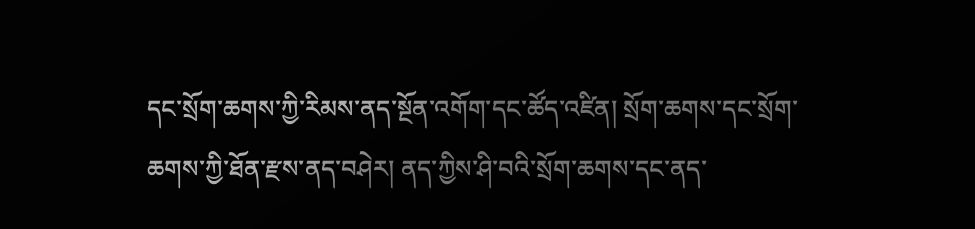དང་སྲོག་ཆགས་ཀྱི་རིམས་ནད་སྔོན་འགོག་དང་ཚོད་འཛིན། སྲོག་ཆགས་དང་སྲོག་ཆགས་ཀྱི་ཐོན་རྫས་ནད་བཤེར། ནད་ཀྱིས་ཤི་བའི་སྲོག་ཆགས་དང་ནད་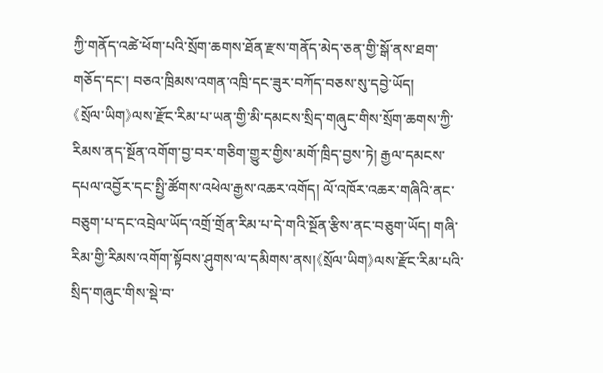ཀྱི་གནོད་འཚེ་ཕོག་པའི་སྲོག་ཆགས་ཐོན་རྫས་གནོད་མེད་ཅན་གྱི་སྒོ་ནས་ཐག་གཅོད་དང་། བཅའ་ཁྲིམས་འགན་འཁྲི་དང་ཟུར་བཀོད་བཅས་སུ་དབྱེ་ཡོད།
《སྲོལ་ཡིག》ལས་རྫོང་རིམ་པ་ཡན་གྱི་མི་དམངས་སྲིད་གཞུང་གིས་སྲོག་ཆགས་ཀྱི་རིམས་ནད་སྔོན་འགོག་བྱ་བར་གཅིག་གྱུར་གྱིས་མགོ་ཁྲིད་བྱས་ཏེ། རྒྱལ་དམངས་དཔལ་འབྱོར་དང་སྤྱི་ཚོགས་འཕེལ་རྒྱས་འཆར་འགོད། ལོ་འཁོར་འཆར་གཞིའི་ནང་བཅུག་པ་དང་འབྲེལ་ཡོད་འགྲོ་གྲོན་རིམ་པ་དེ་གའི་སྔོན་རྩིས་ནང་བཅུག་ཡོད། གཞི་རིམ་གྱི་རིམས་འགོག་སྟོབས་ཤུགས་ལ་དམིགས་ནས།《སྲོལ་ཡིག》ལས་རྫོང་རིམ་པའི་སྲིད་གཞུང་གིས་སྡེ་བ་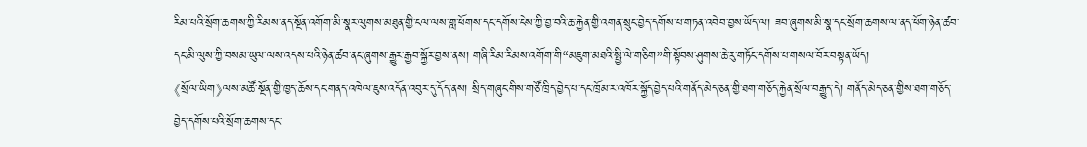རིམ་པའི་སྲོག་ཆགས་ཀྱི་རིམས་ནད་སྔོན་འགོག་མི་སྣར་ལུགས་མཐུན་གྱི་ངལ་ལས་གླ་ཕོགས་དང་དགོས་ངེས་ཀྱི་བྱ་བའི་ཆ་རྐྱེན་གྱི་འགན་སྲུང་བྱེད་དགོས་པ་གཏན་འབེབ་བྱས་ཡོད་ལ། ཟབ་ཞུགས་མི་སྣ་དང་སྲོག་ཆགས་ལ་ནད་ཕོག་ཉེན་ཚབ་དང་མི་ལུས་ཀྱི་བསམ་ཡུལ་ལས་འདས་པའི་ཉེན་ཚབ་ནང་ཞུགས་རྒྱུར་རྒྱབ་སྐྱོར་བྱས་ནས། གཞི་རིམ་རིམས་འགོག་གི“མཇུག་མཐའི་སྤྱི་ལེ་གཅིག”གི་སྟོབས་ཤུགས་ཆེ་རུ་གཏོང་དགོས་པ་གསལ་བོར་བསྟན་ཡོད།
《སྲོལ་ཡིག》ལས་མཚོ་སྔོན་གྱི་ཁྱད་ཆོས་དང་གནད་འཁེལ་ཇུས་འདོན་འབུར་དུ་དོད་ནས། སྲིད་གཞུང་གིས་གཙོ་ཁྲིད་བྱེད་པ་དང་ཁྲོམ་ར་འཁོར་སྐྱོད་བྱེད་པའི་གནོད་མེད་ཅན་གྱི་ཐག་གཅོད་རྐྱེན་སྲོལ་བརྒྱུད་དེ། གནོད་མེད་ཅན་གྱིས་ཐག་གཅོད་བྱེད་དགོས་པའི་སྲོག་ཆགས་དང་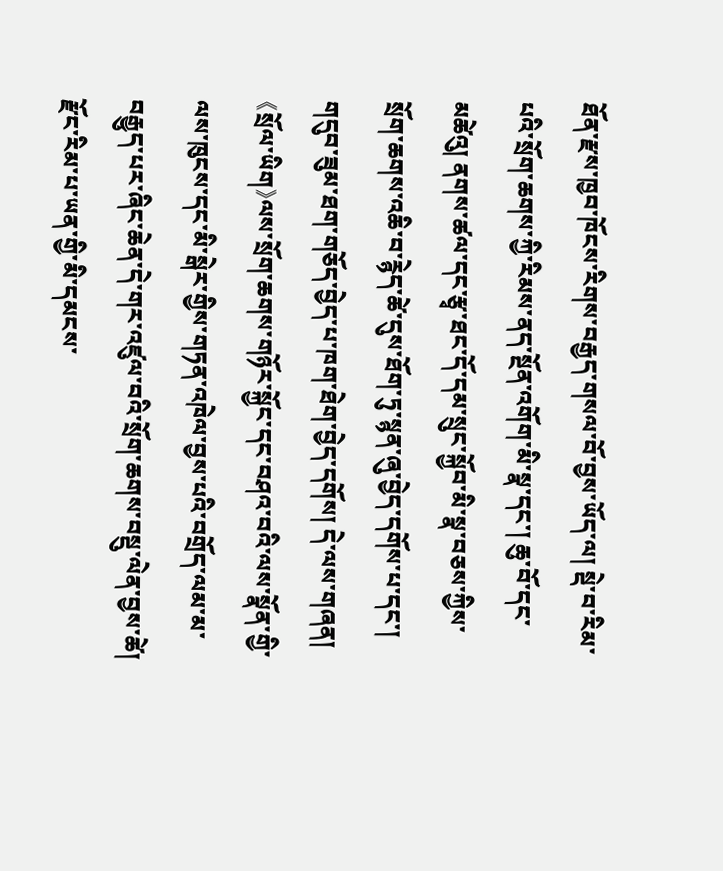ཐོན་རྫས་ཁྱབ་ཁོངས་རིགས་བརྒྱད་གསལ་བོ་བྱས་ཡོད་ལ། སྡེ་བ་རིམ་པའི་སྲོག་ཆགས་ཀྱི་རིམས་ནད་སྔོན་འགོག་མི་སྣ་དང་། ཆུ་བོ་དང་མཚེའུ། ནགས་ཚལ་དང་རྩྭ་ཐང་དོ་དམ་སྲུང་སྐྱོབ་མི་སྣ་བཅས་ཀྱིས་སྲོག་ཆགས་འཆི་བ་རྙེད་ཚེ་དུས་ཐོག་ཏུ་སྙན་ཞུ་བྱེད་དགོས་པ་དང་། གདུབ་ཟུམ་ཐག་གཅོད་བྱེད་པ་ཁག་ཐེག་བྱེད་དགོས། དེ་ལས་གཞན།《སྲོལ་ཡིག》ལས་སྲོག་ཆགས་གཉོར་སྐྱོང་དང་བཤའ་བའི་ལས་སྣོན་གྱི་ལས་ཁུངས་དང་མི་སྒེར་གྱིས་གཏན་འཁེལ་བྱས་པའི་བགྲོད་ལམ་མ་བརྒྱུད་པར་ཞིང་ཆེན་དེ་གར་འཛུལ་བའི་སྲོག་ཆགས་བསྡུ་ལེན་བྱས་ཚེ། རྫོང་རིམ་པ་ཡན་གྱི་མི་དམངས་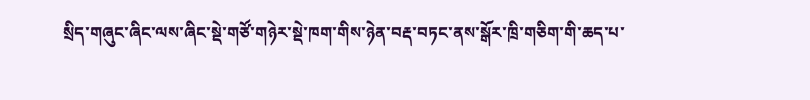སྲིད་གཞུང་ཞིང་ལས་ཞིང་སྡེ་གཙོ་གཉེར་སྡེ་ཁག་གིས་ཉེན་བརྡ་བཏང་ནས་སྒོར་ཁྲི་གཅིག་གི་ཆད་པ་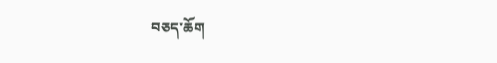བཅད་ཆོག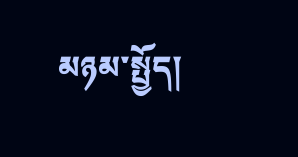མཉམ་སྤྱོད།